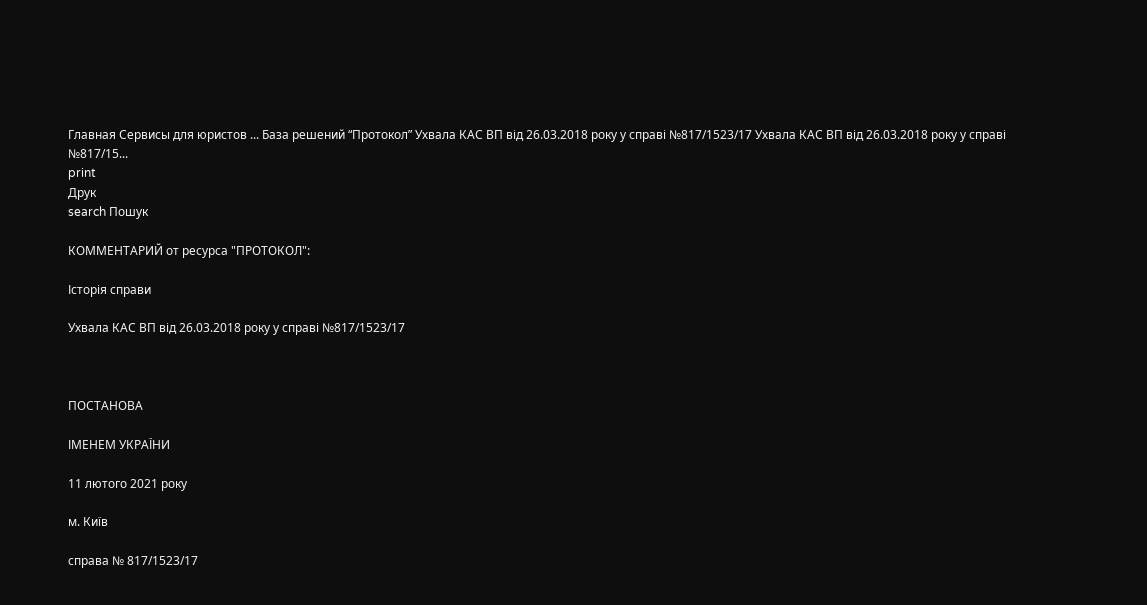Главная Сервисы для юристов ... База решений “Протокол” Ухвала КАС ВП від 26.03.2018 року у справі №817/1523/17 Ухвала КАС ВП від 26.03.2018 року у справі №817/15...
print
Друк
search Пошук

КОММЕНТАРИЙ от ресурса "ПРОТОКОЛ":

Історія справи

Ухвала КАС ВП від 26.03.2018 року у справі №817/1523/17



ПОСТАНОВА

ІМЕНЕМ УКРАЇНИ

11 лютого 2021 року

м. Київ

справа № 817/1523/17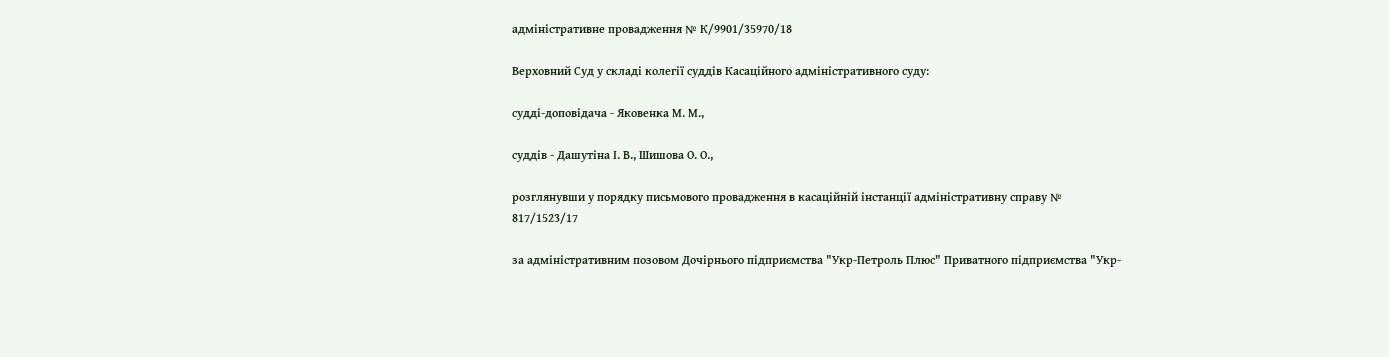адміністративне провадження № К/9901/35970/18

Верховний Суд у складі колегії суддів Касаційного адміністративного суду:

судді-доповідача - Яковенка М. М.,

суддів - Дашутіна І. В., Шишова О. О.,

розглянувши у порядку письмового провадження в касаційній інстанції адміністративну справу № 817/1523/17

за адміністративним позовом Дочірнього підприємства "Укр-Петроль Плюс" Приватного підприємства "Укр-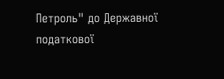Петроль" до Державної податкової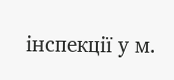інспекції у м.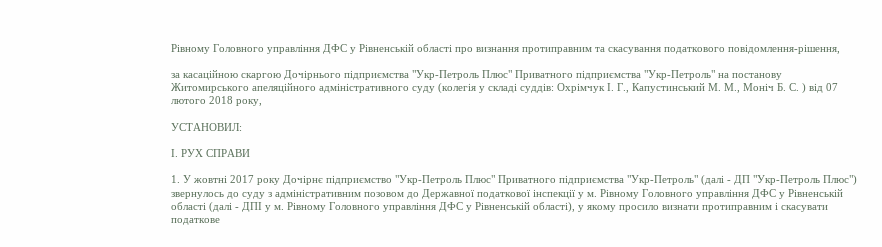Рівному Головного управління ДФС у Рівненській області про визнання протиправним та скасування податкового повідомлення-рішення,

за касаційною скаргою Дочірнього підприємства "Укр-Петроль Плюс" Приватного підприємства "Укр-Петроль" на постанову Житомирського апеляційного адміністративного суду (колегія у складі суддів: Охрімчук І. Г., Капустинський М. М., Моніч Б. С. ) від 07 лютого 2018 року,

УСТАНОВИЛ:

І. РУХ СПРАВИ

1. У жовтні 2017 року Дочірнє підприємство "Укр-Петроль Плюс" Приватного підприємства "Укр-Петроль" (далі - ДП "Укр-Петроль Плюс") звернулось до суду з адміністративним позовом до Державної податкової інспекції у м. Рівному Головного управління ДФС у Рівненській області (далі - ДПІ у м. Рівному Головного управління ДФС у Рівненській області), у якому просило визнати протиправним і скасувати податкове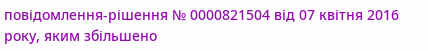повідомлення-рішення № 0000821504 від 07 квітня 2016 року, яким збільшено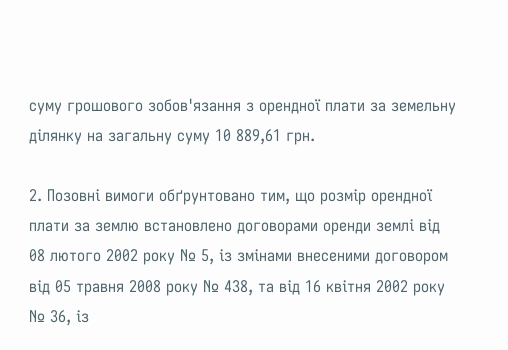суму грошового зобов'язання з орендної плати за земельну ділянку на загальну суму 10 889,61 грн.

2. Позовні вимоги обґрунтовано тим, що розмір орендної плати за землю встановлено договорами оренди землі від 08 лютого 2002 року № 5, із змінами внесеними договором від 05 травня 2008 року № 438, та від 16 квітня 2002 року № 36, із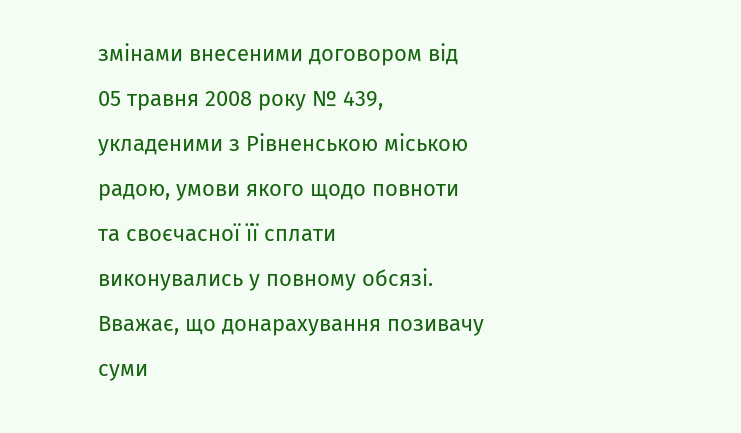змінами внесеними договором від 05 травня 2008 року № 439, укладеними з Рівненською міською радою, умови якого щодо повноти та своєчасної її сплати виконувались у повному обсязі. Вважає, що донарахування позивачу суми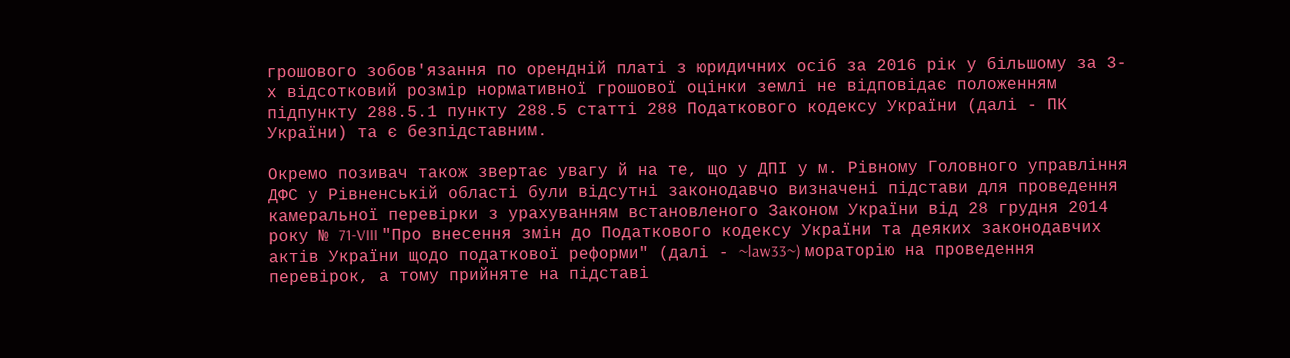грошового зобов'язання по орендній платі з юридичних осіб за 2016 рік у більшому за 3-х відсотковий розмір нормативної грошової оцінки землі не відповідає положенням підпункту 288.5.1 пункту 288.5 статті 288 Податкового кодексу України (далі - ПК України) та є безпідставним.

Окремо позивач також звертає увагу й на те, що у ДПІ у м. Рівному Головного управління ДФС у Рівненській області були відсутні законодавчо визначені підстави для проведення камеральної перевірки з урахуванням встановленого Законом України від 28 грудня 2014 року № 71-VIII "Про внесення змін до Податкового кодексу України та деяких законодавчих актів України щодо податкової реформи" (далі - ~law33~) мораторію на проведення перевірок, а тому прийняте на підставі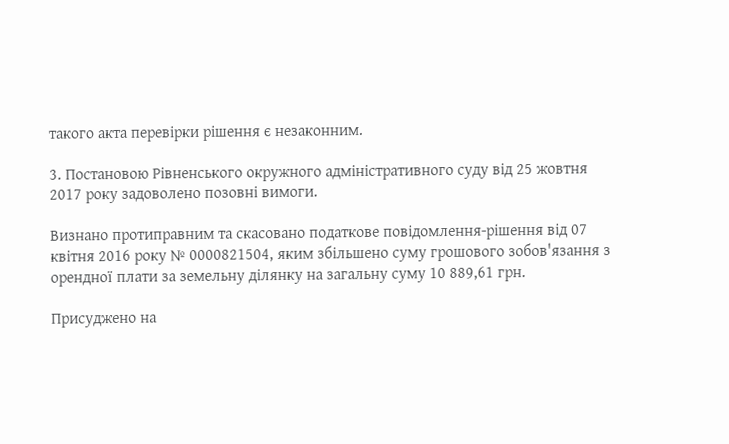такого акта перевірки рішення є незаконним.

3. Постановою Рівненського окружного адміністративного суду від 25 жовтня 2017 року задоволено позовні вимоги.

Визнано протиправним та скасовано податкове повідомлення-рішення від 07 квітня 2016 року № 0000821504, яким збільшено суму грошового зобов'язання з орендної плати за земельну ділянку на загальну суму 10 889,61 грн.

Присуджено на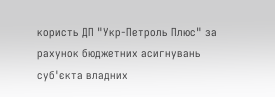користь ДП "Укр-Петроль Плюс" за рахунок бюджетних асигнувань суб'єкта владних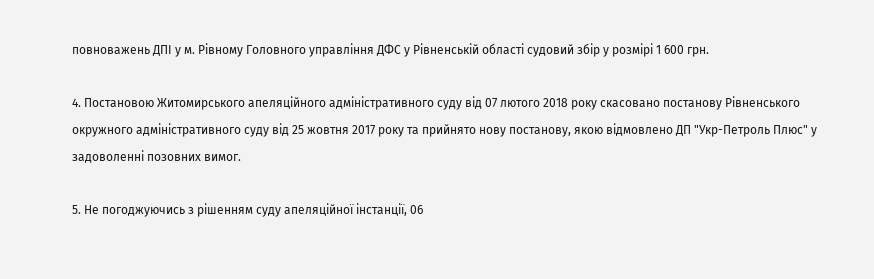повноважень ДПІ у м. Рівному Головного управління ДФС у Рівненській області судовий збір у розмірі 1 600 грн.

4. Постановою Житомирського апеляційного адміністративного суду від 07 лютого 2018 року скасовано постанову Рівненського окружного адміністративного суду від 25 жовтня 2017 року та прийнято нову постанову, якою відмовлено ДП "Укр-Петроль Плюс" у задоволенні позовних вимог.

5. Не погоджуючись з рішенням суду апеляційної інстанції, 06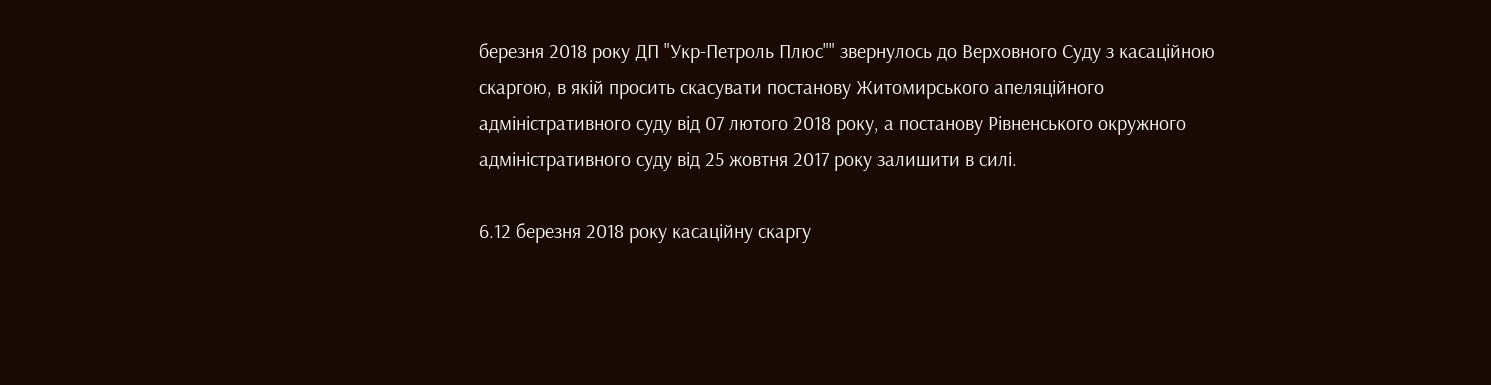березня 2018 року ДП "Укр-Петроль Плюс"" звернулось до Верховного Суду з касаційною скаргою, в якій просить скасувати постанову Житомирського апеляційного адміністративного суду від 07 лютого 2018 року, а постанову Рівненського окружного адміністративного суду від 25 жовтня 2017 року залишити в силі.

6.12 березня 2018 року касаційну скаргу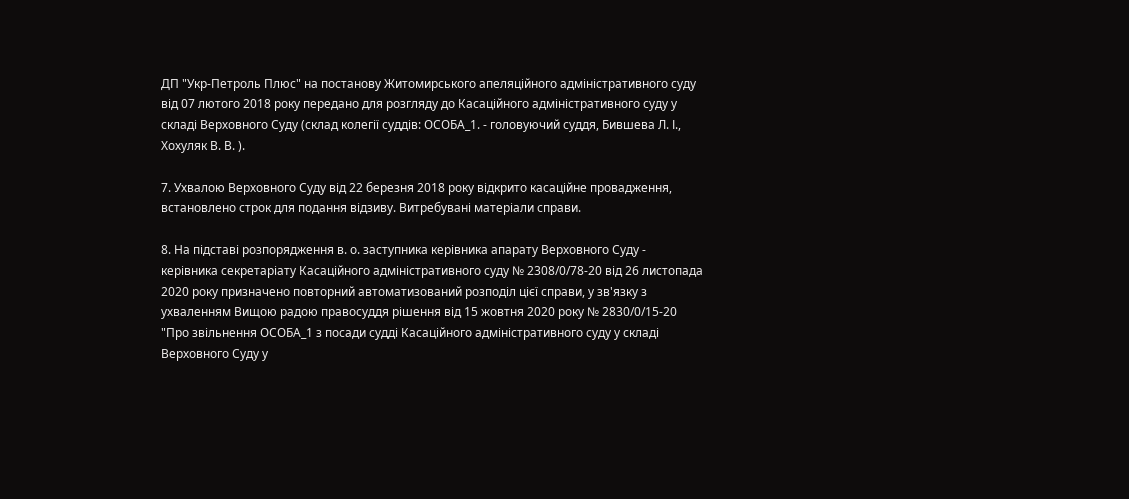ДП "Укр-Петроль Плюс" на постанову Житомирського апеляційного адміністративного суду від 07 лютого 2018 року передано для розгляду до Касаційного адміністративного суду у складі Верховного Суду (склад колегії суддів: ОСОБА_1. - головуючий суддя, Бившева Л. І., Хохуляк В. В. ).

7. Ухвалою Верховного Суду від 22 березня 2018 року відкрито касаційне провадження, встановлено строк для подання відзиву. Витребувані матеріали справи.

8. На підставі розпорядження в. о. заступника керівника апарату Верховного Суду - керівника секретаріату Касаційного адміністративного суду № 2308/0/78-20 від 26 листопада 2020 року призначено повторний автоматизований розподіл цієї справи, у зв'язку з ухваленням Вищою радою правосуддя рішення від 15 жовтня 2020 року № 2830/0/15-20 "Про звільнення ОСОБА_1 з посади судді Касаційного адміністративного суду у складі Верховного Суду у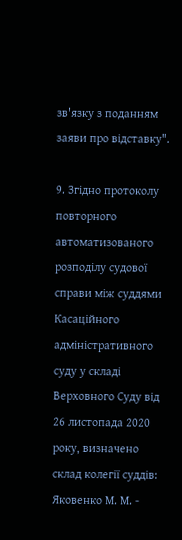зв'язку з поданням заяви про відставку".

9. Згідно протоколу повторного автоматизованого розподілу судової справи між суддями Касаційного адміністративного суду у складі Верховного Суду від 26 листопада 2020 року, визначено склад колегії суддів: Яковенко М. М. -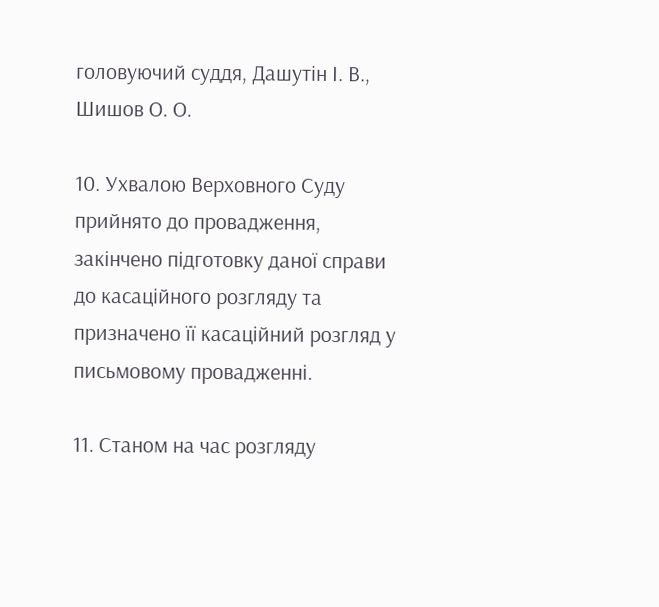головуючий суддя, Дашутін І. В., Шишов О. О.

10. Ухвалою Верховного Суду прийнято до провадження, закінчено підготовку даної справи до касаційного розгляду та призначено її касаційний розгляд у письмовому провадженні.

11. Станом на час розгляду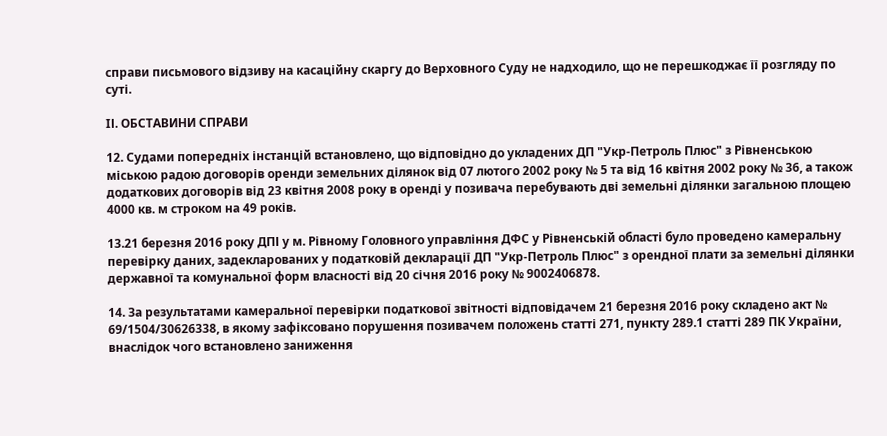справи письмового відзиву на касаційну скаргу до Верховного Суду не надходило, що не перешкоджає її розгляду по суті.

IІ. ОБСТАВИНИ СПРАВИ

12. Судами попередніх інстанцій встановлено, що відповідно до укладених ДП "Укр-Петроль Плюс" з Рівненською міською радою договорів оренди земельних ділянок від 07 лютого 2002 року № 5 та від 16 квітня 2002 року № 36, а також додаткових договорів від 23 квітня 2008 року в оренді у позивача перебувають дві земельні ділянки загальною площею 4000 кв. м строком на 49 років.

13.21 березня 2016 року ДПІ у м. Рівному Головного управління ДФС у Рівненській області було проведено камеральну перевірку даних, задекларованих у податковій декларації ДП "Укр-Петроль Плюс" з орендної плати за земельні ділянки державної та комунальної форм власності від 20 січня 2016 року № 9002406878.

14. За результатами камеральної перевірки податкової звітності відповідачем 21 березня 2016 року складено акт № 69/1504/30626338, в якому зафіксовано порушення позивачем положень статті 271, пункту 289.1 статті 289 ПК України, внаслідок чого встановлено заниження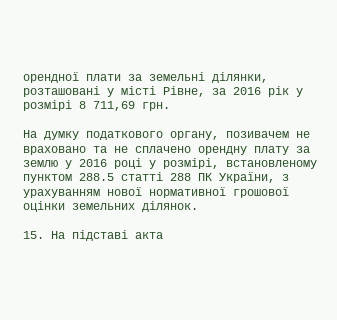орендної плати за земельні ділянки, розташовані у місті Рівне, за 2016 рік у розмірі 8 711,69 грн.

На думку податкового органу, позивачем не враховано та не сплачено орендну плату за землю у 2016 році у розмірі, встановленому пунктом 288.5 статті 288 ПК України, з урахуванням нової нормативної грошової оцінки земельних ділянок.

15. На підставі акта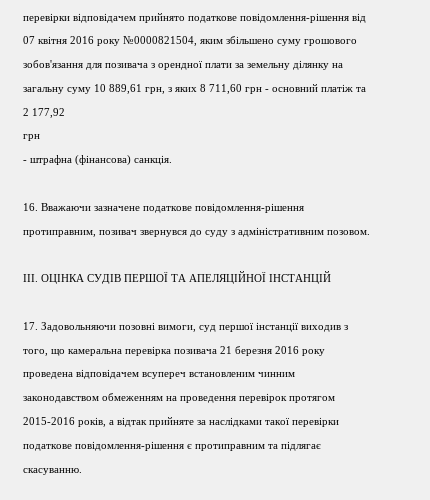перевірки відповідачем прийнято податкове повідомлення-рішення від 07 квітня 2016 року №0000821504, яким збільшено суму грошового зобов'язання для позивача з орендної плати за земельну ділянку на загальну суму 10 889,61 грн, з яких 8 711,60 грн - основний платіж та 2 177,92
грн
- штрафна (фінансова) санкція.

16. Вважаючи зазначене податкове повідомлення-рішення протиправним, позивач звернувся до суду з адміністративним позовом.

IІІ. ОЦІНКА СУДІВ ПЕРШОЇ ТА АПЕЛЯЦІЙНОЇ ІНСТАНЦІЙ

17. Задовольняючи позовні вимоги, суд першої інстанції виходив з того, що камеральна перевірка позивача 21 березня 2016 року проведена відповідачем всупереч встановленим чинним законодавством обмеженням на проведення перевірок протягом 2015-2016 років, а відтак прийняте за наслідками такої перевірки податкове повідомлення-рішення є протиправним та підлягає скасуванню.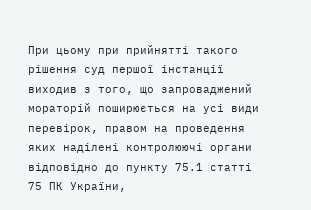При цьому при прийнятті такого рішення суд першої інстанції виходив з того, що запроваджений мораторій поширюється на усі види перевірок, правом на проведення яких наділені контролюючі органи відповідно до пункту 75.1 статті 75 ПК України,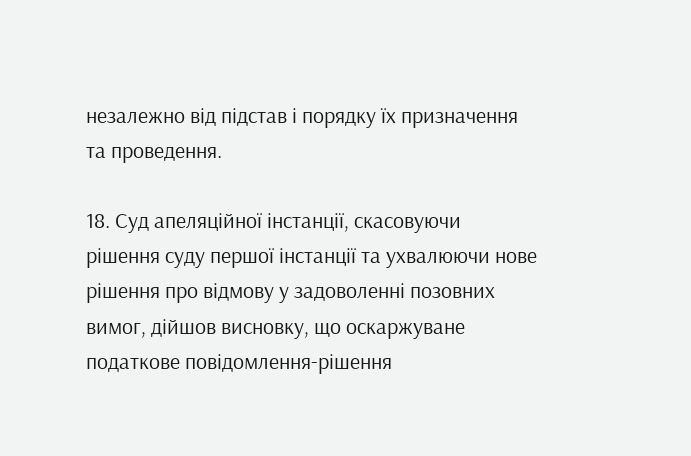незалежно від підстав і порядку їх призначення та проведення.

18. Суд апеляційної інстанції, скасовуючи рішення суду першої інстанції та ухвалюючи нове рішення про відмову у задоволенні позовних вимог, дійшов висновку, що оскаржуване податкове повідомлення-рішення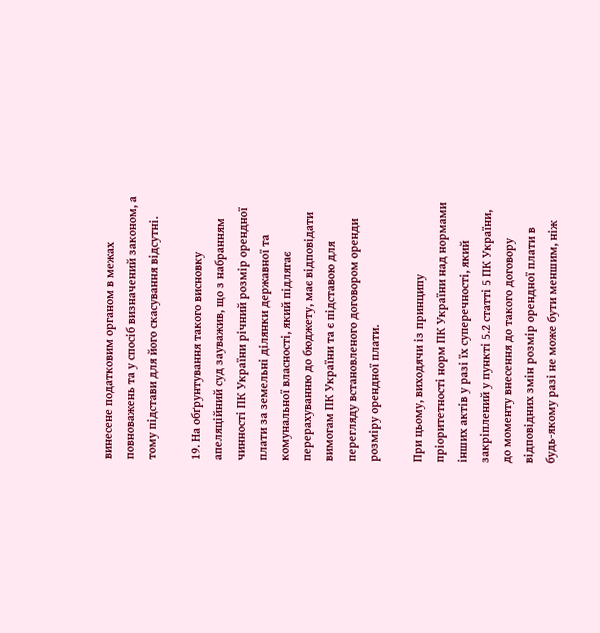винесене податковим органом в межах повноважень та у спосіб визначений законом, а тому підстави для його скасування відсутні.

19. На обґрунтування такого висновку апеляційний суд зауважив, що з набранням чинності ПК України річний розмір орендної плати за земельні ділянки державної та комунальної власності, який підлягає перерахуванню до бюджету, має відповідати вимогам ПК України та є підставою для перегляду встановленого договором оренди розміру орендної плати.

При цьому, виходячи із принципу пріоритетності норм ПК України над нормами інших актів у разі їх суперечності, який закріплений у пункті 5.2 статті 5 ПК України, до моменту внесення до такого договору відповідних змін розмір орендної плати в будь-якому разі не може бути меншим, ніж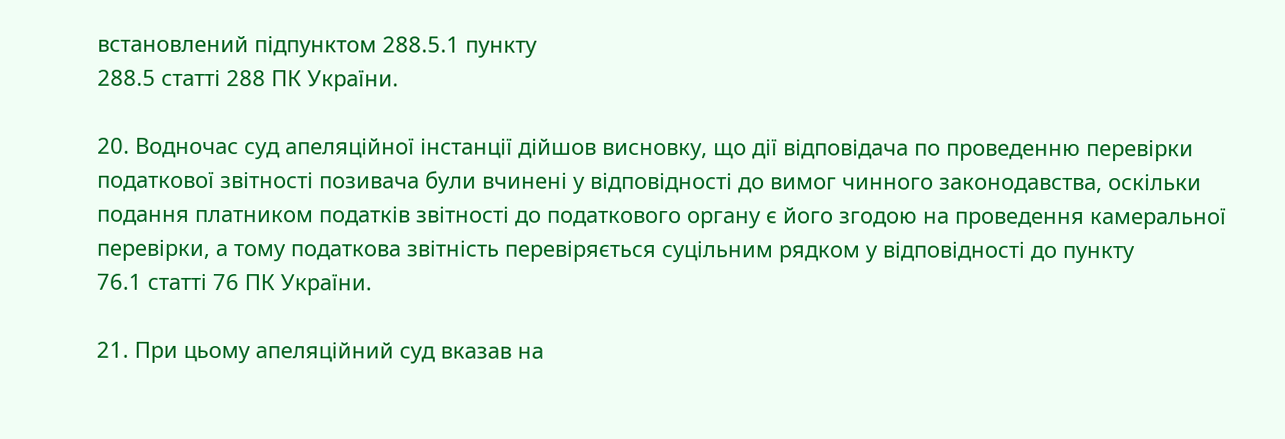встановлений підпунктом 288.5.1 пункту
288.5 статті 288 ПК України.

20. Водночас суд апеляційної інстанції дійшов висновку, що дії відповідача по проведенню перевірки податкової звітності позивача були вчинені у відповідності до вимог чинного законодавства, оскільки подання платником податків звітності до податкового органу є його згодою на проведення камеральної перевірки, а тому податкова звітність перевіряється суцільним рядком у відповідності до пункту
76.1 статті 76 ПК України.

21. При цьому апеляційний суд вказав на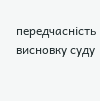передчасність висновку суду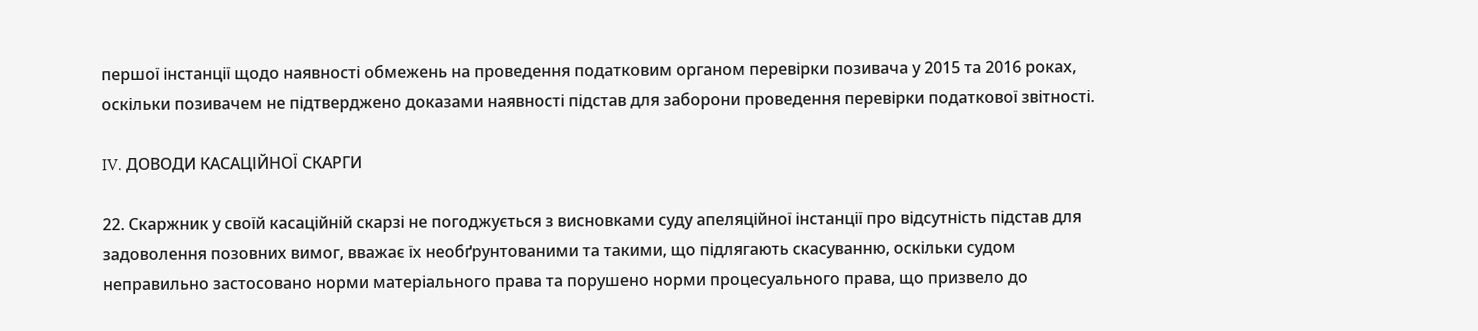першої інстанції щодо наявності обмежень на проведення податковим органом перевірки позивача у 2015 та 2016 роках, оскільки позивачем не підтверджено доказами наявності підстав для заборони проведення перевірки податкової звітності.

IV. ДОВОДИ КАСАЦІЙНОЇ СКАРГИ

22. Скаржник у своїй касаційній скарзі не погоджується з висновками суду апеляційної інстанції про відсутність підстав для задоволення позовних вимог, вважає їх необґрунтованими та такими, що підлягають скасуванню, оскільки судом неправильно застосовано норми матеріального права та порушено норми процесуального права, що призвело до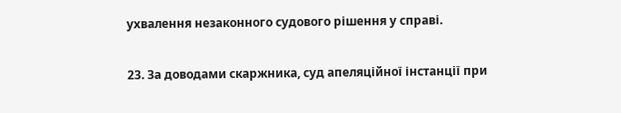ухвалення незаконного судового рішення у справі.

23. За доводами скаржника, суд апеляційної інстанції при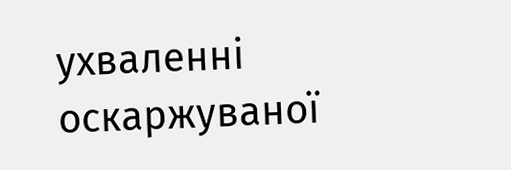ухваленні оскаржуваної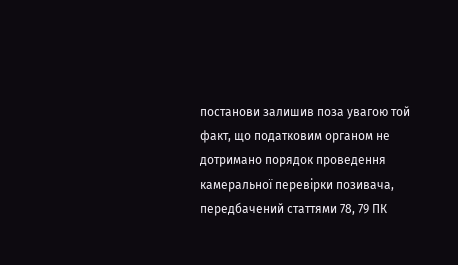постанови залишив поза увагою той факт, що податковим органом не дотримано порядок проведення камеральної перевірки позивача, передбачений статтями 78, 79 ПК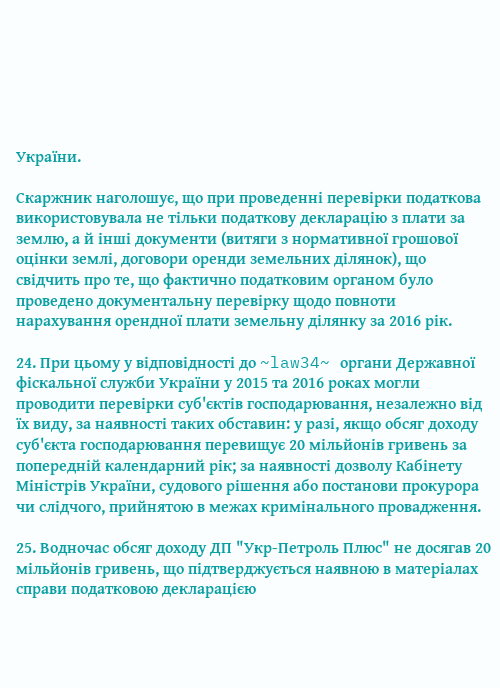України.

Скаржник наголошує, що при проведенні перевірки податкова використовувала не тільки податкову декларацію з плати за землю, а й інші документи (витяги з нормативної грошової оцінки землі, договори оренди земельних ділянок), що свідчить про те, що фактично податковим органом було проведено документальну перевірку щодо повноти нарахування орендної плати земельну ділянку за 2016 рік.

24. При цьому у відповідності до ~law34~ органи Державної фіскальної служби України у 2015 та 2016 роках могли проводити перевірки суб'єктів господарювання, незалежно від їх виду, за наявності таких обставин: у разі, якщо обсяг доходу суб'єкта господарювання перевищує 20 мільйонів гривень за попередній календарний рік; за наявності дозволу Кабінету Міністрів України, судового рішення або постанови прокурора чи слідчого, прийнятою в межах кримінального провадження.

25. Водночас обсяг доходу ДП "Укр-Петроль Плюс" не досягав 20 мільйонів гривень, що підтверджується наявною в матеріалах справи податковою декларацією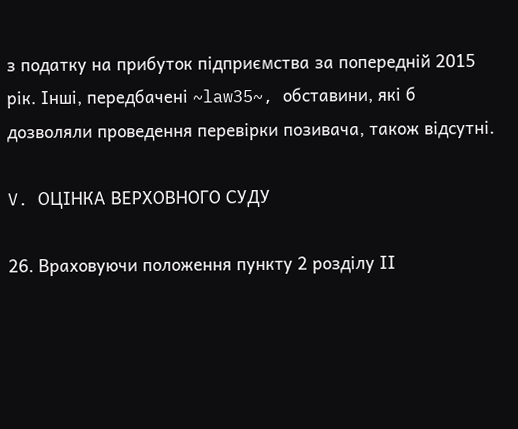з податку на прибуток підприємства за попередній 2015 рік. Інші, передбачені ~law35~, обставини, які б дозволяли проведення перевірки позивача, також відсутні.

V. ОЦІНКА ВЕРХОВНОГО СУДУ

26. Враховуючи положення пункту 2 розділу ІІ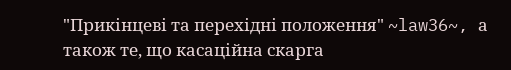"Прикінцеві та перехідні положення" ~law36~, а також те, що касаційна скарга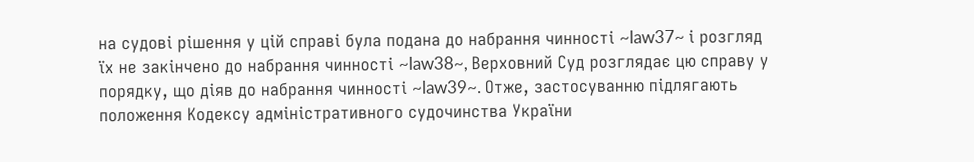на судові рішення у цій справі була подана до набрання чинності ~law37~ і розгляд їх не закінчено до набрання чинності ~law38~, Верховний Суд розглядає цю справу у порядку, що діяв до набрання чинності ~law39~. Отже, застосуванню підлягають положення Кодексу адміністративного судочинства України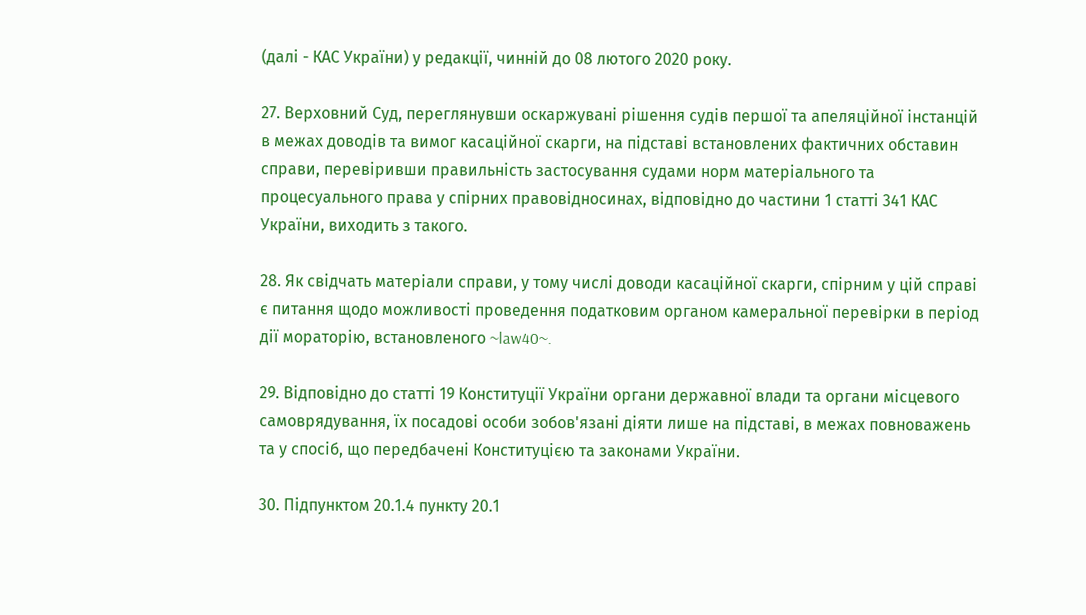(далі - КАС України) у редакції, чинній до 08 лютого 2020 року.

27. Верховний Суд, переглянувши оскаржувані рішення судів першої та апеляційної інстанцій в межах доводів та вимог касаційної скарги, на підставі встановлених фактичних обставин справи, перевіривши правильність застосування судами норм матеріального та процесуального права у спірних правовідносинах, відповідно до частини 1 статті 341 КАС України, виходить з такого.

28. Як свідчать матеріали справи, у тому числі доводи касаційної скарги, спірним у цій справі є питання щодо можливості проведення податковим органом камеральної перевірки в період дії мораторію, встановленого ~law40~.

29. Відповідно до статті 19 Конституції України органи державної влади та органи місцевого самоврядування, їх посадові особи зобов'язані діяти лише на підставі, в межах повноважень та у спосіб, що передбачені Конституцією та законами України.

30. Підпунктом 20.1.4 пункту 20.1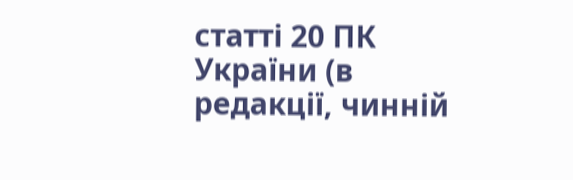статті 20 ПК України (в редакції, чинній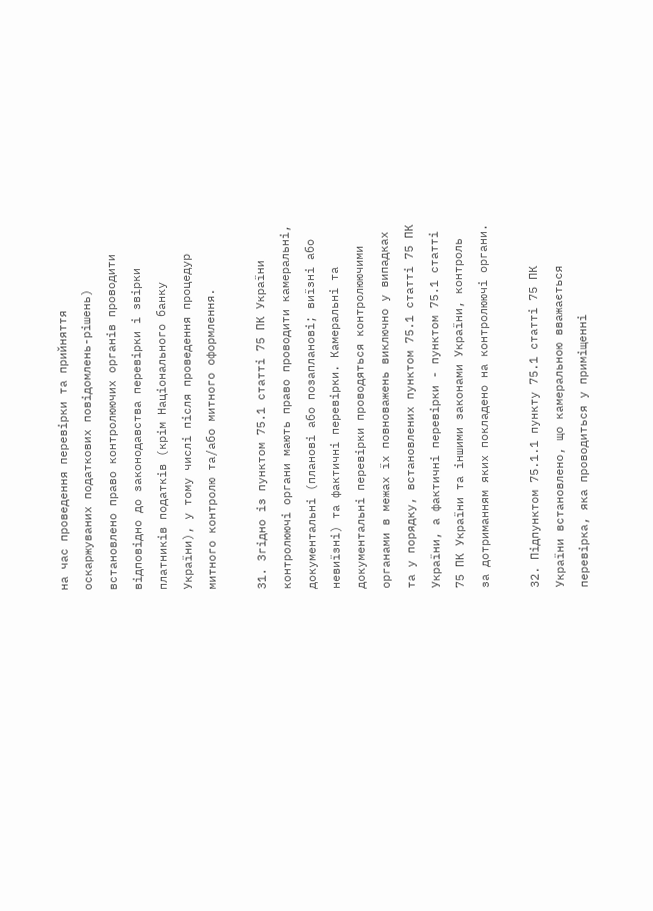на час проведення перевірки та прийняття оскаржуваних податкових повідомлень-рішень) встановлено право контролюючих органів проводити відповідно до законодавства перевірки і звірки платників податків (крім Національного банку України), у тому числі після проведення процедур митного контролю та/або митного оформлення.

31. Згідно із пунктом 75.1 статті 75 ПК України контролюючі органи мають право проводити камеральні, документальні (планові або позапланові; виїзні або невиїзні) та фактичні перевірки. Камеральні та документальні перевірки проводяться контролюючими органами в межах їх повноважень виключно у випадках та у порядку, встановлених пунктом 75.1 статті 75 ПК України, а фактичні перевірки - пунктом 75.1 статті 75 ПК України та іншими законами України, контроль за дотриманням яких покладено на контролюючі органи.

32. Підпунктом 75.1.1 пункту 75.1 статті 75 ПК України встановлено, що камеральною вважається перевірка, яка проводиться у приміщенні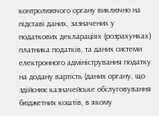контролюючого органу виключно на підставі даних, зазначених у податкових деклараціях (розрахунках) платника податків, та даних системи електронного адміністрування податку на додану вартість (даних органу, що здійснює казначейське обслуговування бюджетних коштів, в якому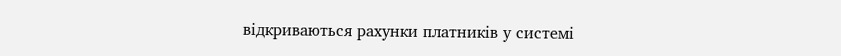відкриваються рахунки платників у системі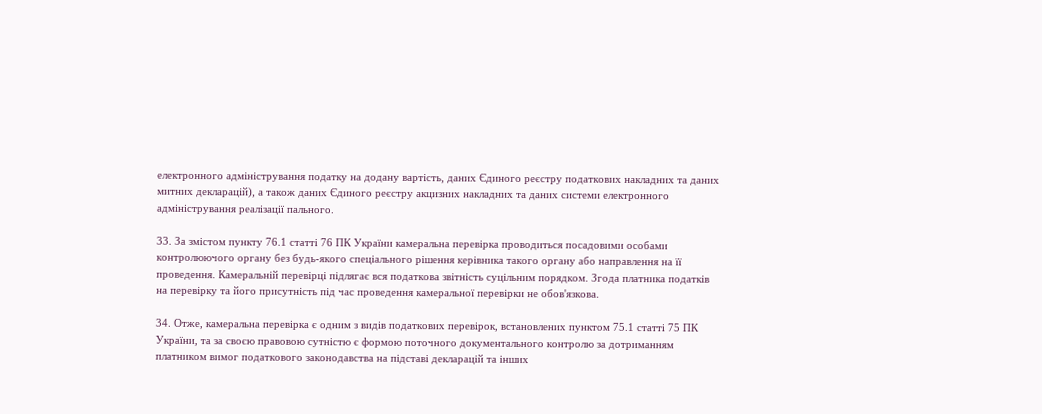електронного адміністрування податку на додану вартість, даних Єдиного реєстру податкових накладних та даних митних декларацій), а також даних Єдиного реєстру акцизних накладних та даних системи електронного адміністрування реалізації пального.

33. За змістом пункту 76.1 статті 76 ПК України камеральна перевірка проводиться посадовими особами контролюючого органу без будь-якого спеціального рішення керівника такого органу або направлення на її проведення. Камеральній перевірці підлягає вся податкова звітність суцільним порядком. Згода платника податків на перевірку та його присутність під час проведення камеральної перевірки не обов'язкова.

34. Отже, камеральна перевірка є одним з видів податкових перевірок, встановлених пунктом 75.1 статті 75 ПК України, та за своєю правовою сутністю є формою поточного документального контролю за дотриманням платником вимог податкового законодавства на підставі декларацій та інших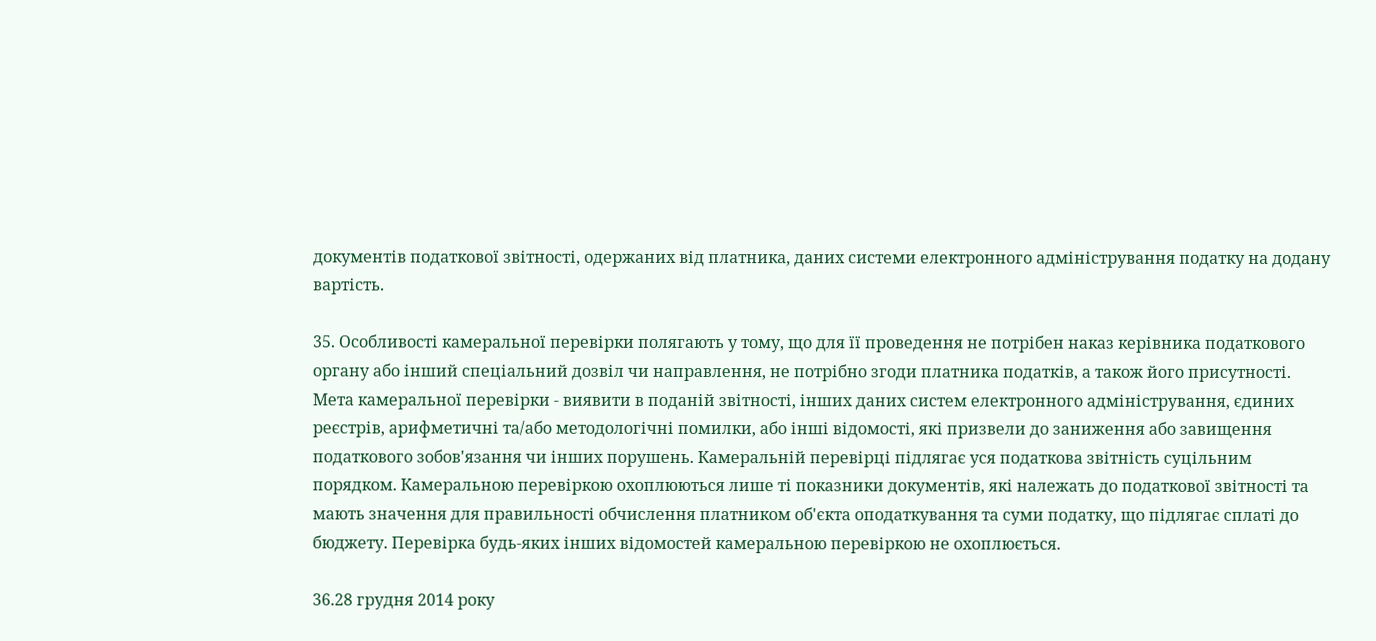документів податкової звітності, одержаних від платника, даних системи електронного адміністрування податку на додану вартість.

35. Особливості камеральної перевірки полягають у тому, що для її проведення не потрібен наказ керівника податкового органу або інший спеціальний дозвіл чи направлення, не потрібно згоди платника податків, а також його присутності. Мета камеральної перевірки - виявити в поданій звітності, інших даних систем електронного адміністрування, єдиних реєстрів, арифметичні та/або методологічні помилки, або інші відомості, які призвели до заниження або завищення податкового зобов'язання чи інших порушень. Камеральній перевірці підлягає уся податкова звітність суцільним порядком. Камеральною перевіркою охоплюються лише ті показники документів, які належать до податкової звітності та мають значення для правильності обчислення платником об'єкта оподаткування та суми податку, що підлягає сплаті до бюджету. Перевірка будь-яких інших відомостей камеральною перевіркою не охоплюється.

36.28 грудня 2014 року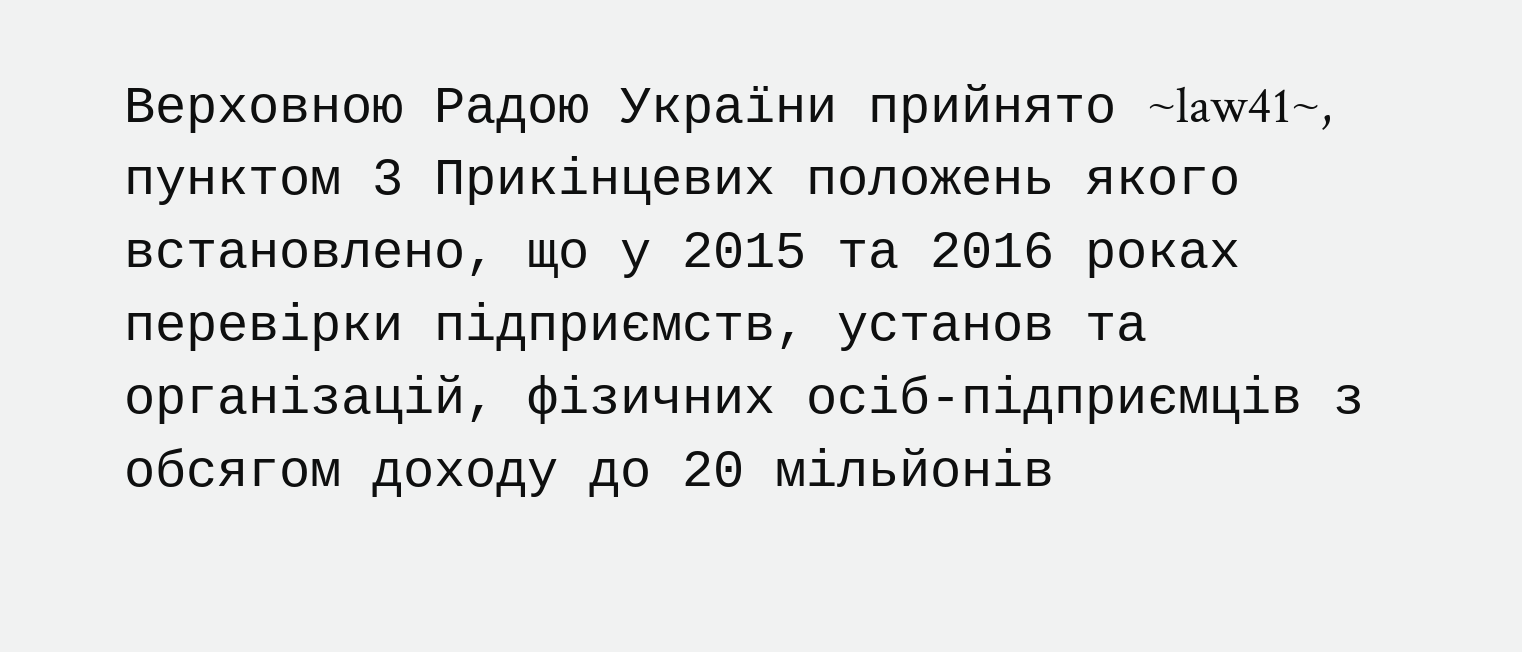Верховною Радою України прийнято ~law41~, пунктом 3 Прикінцевих положень якого встановлено, що у 2015 та 2016 роках перевірки підприємств, установ та організацій, фізичних осіб-підприємців з обсягом доходу до 20 мільйонів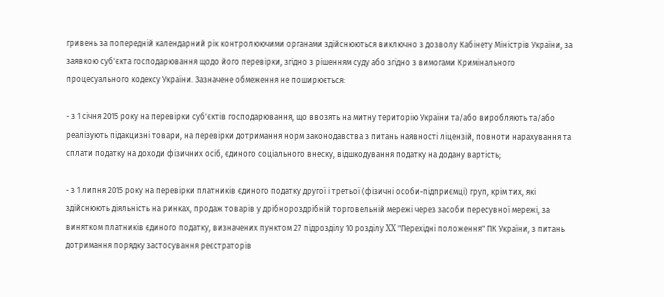гривень за попередній календарний рік контролюючими органами здійснюються виключно з дозволу Кабінету Міністрів України, за заявкою суб'єкта господарювання щодо його перевірки, згідно з рішенням суду або згідно з вимогами Кримінального процесуального кодексу України. Зазначене обмеження не поширюється:

- з 1 січня 2015 року на перевірки суб'єктів господарювання, що ввозять на митну територію України та/або виробляють та/або реалізують підакцизні товари, на перевірки дотримання норм законодавства з питань наявності ліцензій, повноти нарахування та сплати податку на доходи фізичних осіб, єдиного соціального внеску, відшкодування податку на додану вартість;

- з 1 липня 2015 року на перевірки платників єдиного податку другої і третьої (фізичні особи-підприємці) груп, крім тих, які здійснюють діяльність на ринках, продаж товарів у дрібнороздрібній торговельній мережі через засоби пересувної мережі, за винятком платників єдиного податку, визначених пунктом 27 підрозділу 10 розділу XX "Перехідні положення" ПК України, з питань дотримання порядку застосування реєстраторів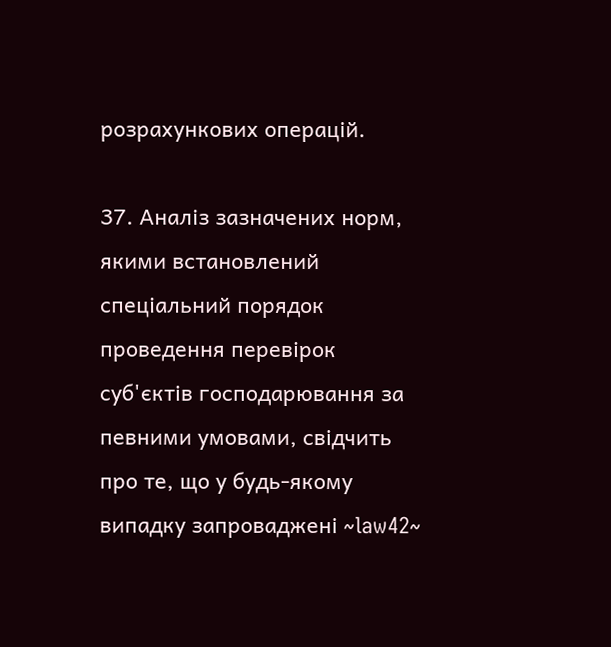розрахункових операцій.

37. Аналіз зазначених норм, якими встановлений спеціальний порядок проведення перевірок суб'єктів господарювання за певними умовами, свідчить про те, що у будь-якому випадку запроваджені ~law42~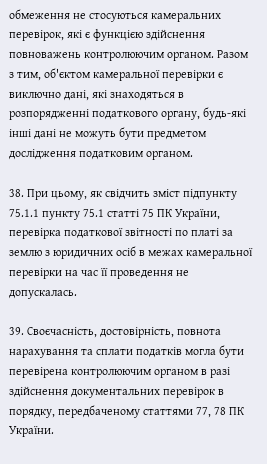обмеження не стосуються камеральних перевірок, які є функцією здійснення повноважень контролюючим органом. Разом з тим, об'єктом камеральної перевірки є виключно дані, які знаходяться в розпорядженні податкового органу, будь-які інші дані не можуть бути предметом дослідження податковим органом.

38. При цьому, як свідчить зміст підпункту 75.1.1 пункту 75.1 статті 75 ПК України, перевірка податкової звітності по платі за землю з юридичних осіб в межах камеральної перевірки на час її проведення не допускалась.

39. Своєчасність, достовірність, повнота нарахування та сплати податків могла бути перевірена контролюючим органом в разі здійснення документальних перевірок в порядку, передбаченому статтями 77, 78 ПК України.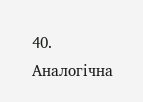40. Аналогічна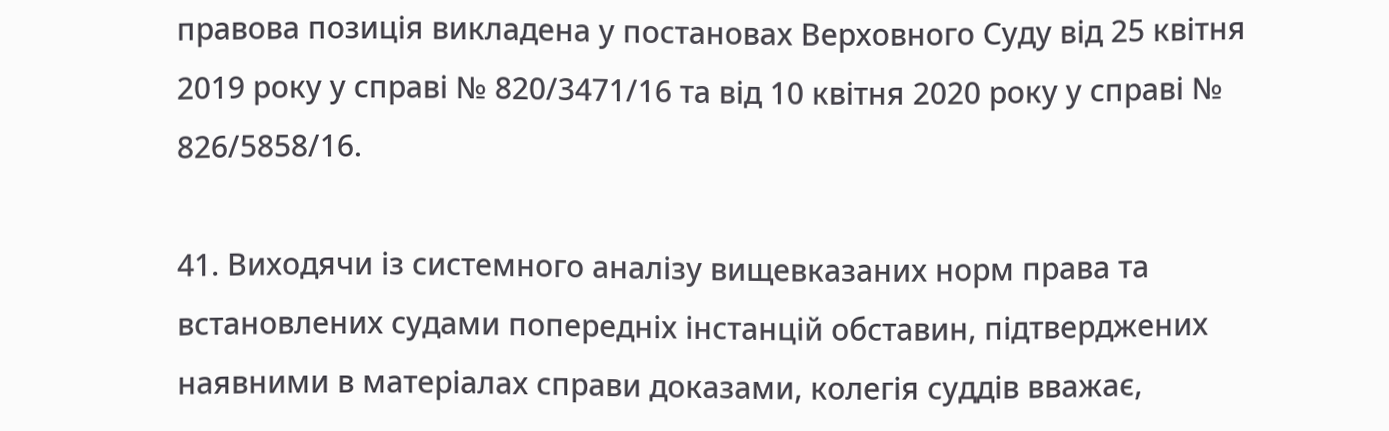правова позиція викладена у постановах Верховного Суду від 25 квітня 2019 року у справі № 820/3471/16 та від 10 квітня 2020 року у справі № 826/5858/16.

41. Виходячи із системного аналізу вищевказаних норм права та встановлених судами попередніх інстанцій обставин, підтверджених наявними в матеріалах справи доказами, колегія суддів вважає,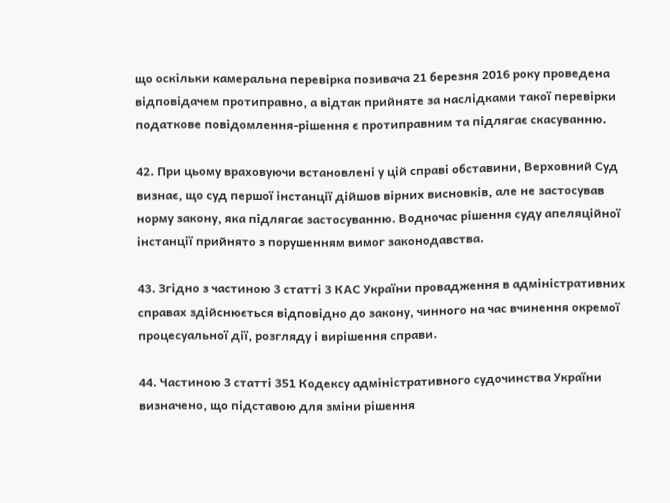що оскільки камеральна перевірка позивача 21 березня 2016 року проведена відповідачем протиправно, а відтак прийняте за наслідками такої перевірки податкове повідомлення-рішення є протиправним та підлягає скасуванню.

42. При цьому враховуючи встановлені у цій справі обставини, Верховний Суд визнає, що суд першої інстанції дійшов вірних висновків, але не застосував норму закону, яка підлягає застосуванню. Водночас рішення суду апеляційної інстанції прийнято з порушенням вимог законодавства.

43. Згідно з частиною 3 статті 3 КАС України провадження в адміністративних справах здійснюється відповідно до закону, чинного на час вчинення окремої процесуальної дії, розгляду і вирішення справи.

44. Частиною 3 статті 351 Кодексу адміністративного судочинства України визначено, що підставою для зміни рішення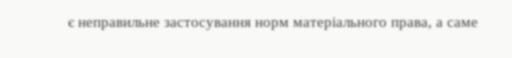є неправильне застосування норм матеріального права, а саме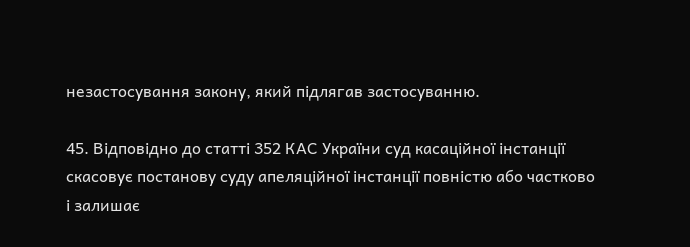незастосування закону, який підлягав застосуванню.

45. Відповідно до статті 352 КАС України суд касаційної інстанції скасовує постанову суду апеляційної інстанції повністю або частково і залишає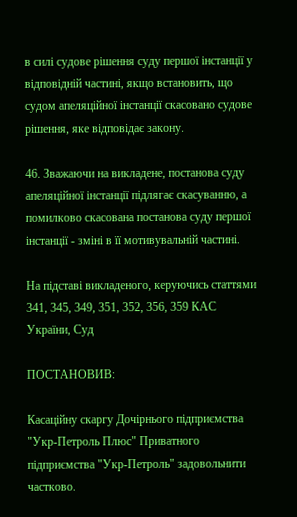в силі судове рішення суду першої інстанції у відповідній частині, якщо встановить, що судом апеляційної інстанції скасовано судове рішення, яке відповідає закону.

46. Зважаючи на викладене, постанова суду апеляційної інстанції підлягає скасуванню, а помилково скасована постанова суду першої інстанції - зміні в її мотивувальній частині.

На підставі викладеного, керуючись статтями 341, 345, 349, 351, 352, 356, 359 КАС України, Суд

ПОСТАНОВИВ:

Касаційну скаргу Дочірнього підприємства "Укр-Петроль Плюс" Приватного підприємства "Укр-Петроль" задовольнити частково.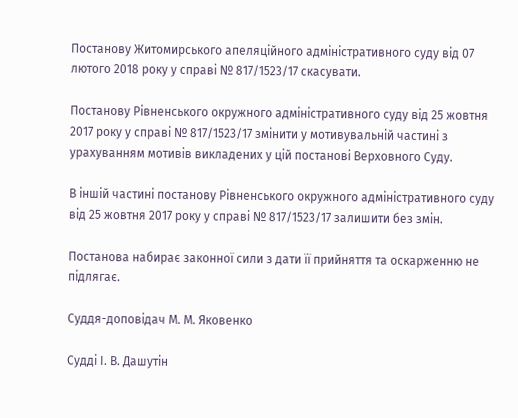Постанову Житомирського апеляційного адміністративного суду від 07 лютого 2018 року у справі № 817/1523/17 скасувати.

Постанову Рівненського окружного адміністративного суду від 25 жовтня 2017 року у справі № 817/1523/17 змінити у мотивувальній частині з урахуванням мотивів викладених у цій постанові Верховного Суду.

В іншій частині постанову Рівненського окружного адміністративного суду від 25 жовтня 2017 року у справі № 817/1523/17 залишити без змін.

Постанова набирає законної сили з дати її прийняття та оскарженню не підлягає.

Суддя-доповідач М. М. Яковенко

Судді І. В. Дашутін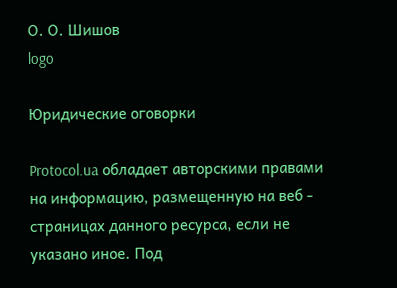О. О. Шишов
logo

Юридические оговорки

Protocol.ua обладает авторскими правами на информацию, размещенную на веб - страницах данного ресурса, если не указано иное. Под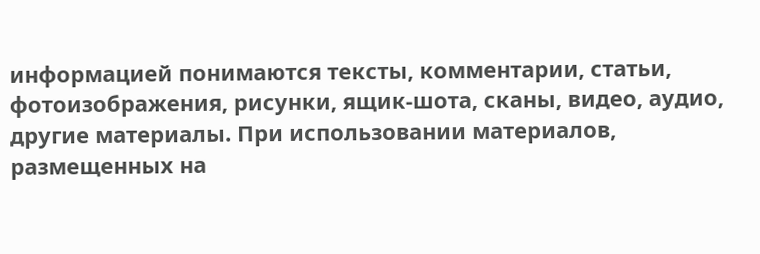информацией понимаются тексты, комментарии, статьи, фотоизображения, рисунки, ящик-шота, сканы, видео, аудио, другие материалы. При использовании материалов, размещенных на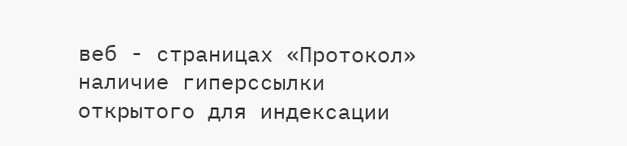веб - страницах «Протокол» наличие гиперссылки открытого для индексации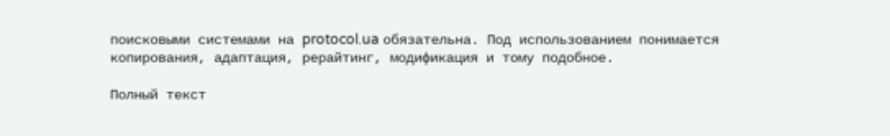поисковыми системами на protocol.ua обязательна. Под использованием понимается копирования, адаптация, рерайтинг, модификация и тому подобное.

Полный текст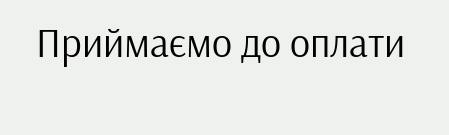Приймаємо до оплати